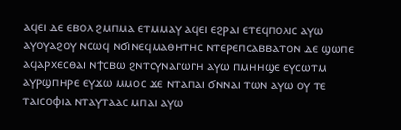ⲁϥⲉⲓ ⲇⲉ ⲉⲃⲟⲗ ϩⲙⲡⲙⲁ ⲉⲧⲙⲙⲁⲩ ⲁϥⲉⲓ ⲉϩⲣⲁⲓ ⲉⲧⲉϥⲡⲟⲗⲓⲥ ⲁⲩⲱ ⲁⲩⲟⲩⲁϩⲟⲩ ⲛⲥⲱϥ ⲛϭⲓⲛⲉϥⲙⲁⲑⲏⲧⲏⲥ ⲛⲧⲉⲣⲉⲡⲥⲁⲃⲃⲁⲧⲟⲛ ⲇⲉ ϣⲱⲡⲉ ⲁϥⲁⲣⲭⲉⲥⲑⲁⲓ ⲛϯⲥⲃⲱ ϩⲛⲧⲥⲩⲛⲁⲅⲱⲅⲏ ⲁⲩⲱ ⲡⲙⲏⲏϣⲉ ⲉⲩⲥⲱⲧⲙ ⲁⲩⲣϣⲡⲏⲣⲉ ⲉⲩϫⲱ ⲙⲙⲟⲥ ϫⲉ ⲛⲧⲁⲡⲁⲓ ϭⲛⲛⲁⲓ ⲧⲱⲛ ⲁⲩⲱ ⲟⲩ ⲧⲉ ⲧⲁⲓⲥⲟⲫⲓⲁ ⲛⲧⲁⲩⲧⲁⲁⲥ ⲙⲡⲁⲓ ⲁⲩⲱ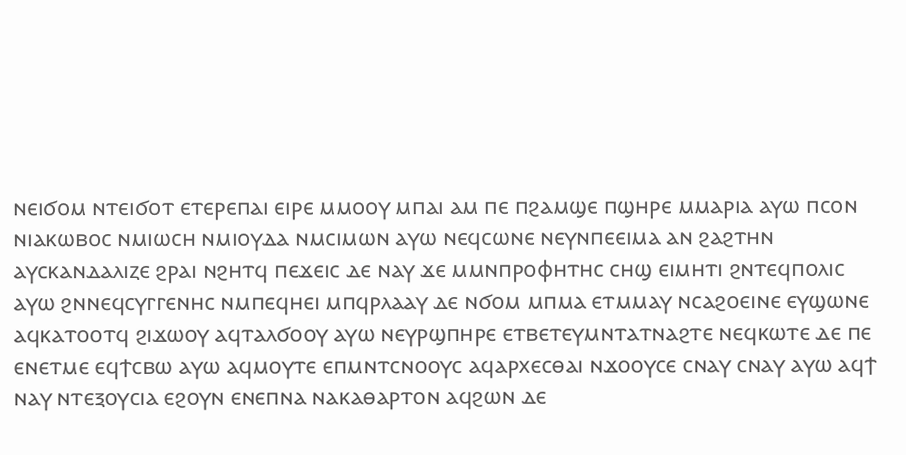ⲛⲉⲓϭⲟⲙ ⲛⲧⲉⲓϭⲟⲧ ⲉⲧⲉⲣⲉⲡⲁⲓ ⲉⲓⲣⲉ ⲙⲙⲟⲟⲩ ⲙⲡⲁⲓ ⲁⲙ ⲡⲉ ⲡϩⲁⲙϣⲉ ⲡϣⲏⲣⲉ ⲙⲙⲁⲣⲓⲁ ⲁⲩⲱ ⲡⲥⲟⲛ ⲛⲓⲁⲕⲱⲃⲟⲥ ⲛⲙⲓⲱⲥⲏ ⲛⲙⲓⲟⲩⲇⲁ ⲛⲙⲥⲓⲙⲱⲛ ⲁⲩⲱ ⲛⲉϥⲥⲱⲛⲉ ⲛⲉⲩⲛⲡⲉⲉⲓⲙⲁ ⲁⲛ ϩⲁϩⲧⲏⲛ ⲁⲩⲥⲕⲁⲛⲇⲁⲗⲓⲍⲉ ϩⲣⲁⲓ ⲛϩⲏⲧϥ ⲡⲉϫⲉⲓⲥ ⲇⲉ ⲛⲁⲩ ϫⲉ ⲙⲙⲛⲡⲣⲟⲫⲏⲧⲏⲥ ⲥⲏϣ ⲉⲓⲙⲏⲧⲓ ϩⲛⲧⲉϥⲡⲟⲗⲓⲥ ⲁⲩⲱ ϩⲛⲛⲉϥⲥⲩⲅⲅⲉⲛⲏⲥ ⲛⲙⲡⲉϥⲏⲉⲓ ⲙⲡϥⲣⲗⲁⲁⲩ ⲇⲉ ⲛϭⲟⲙ ⲙⲡⲙⲁ ⲉⲧⲙⲙⲁⲩ ⲛⲥⲁϩⲟⲉⲓⲛⲉ ⲉⲩϣⲱⲛⲉ ⲁϥⲕⲁⲧⲟⲟⲧϥ ϩⲓϫⲱⲟⲩ ⲁϥⲧⲁⲗϭⲟⲟⲩ ⲁⲩⲱ ⲛⲉⲩⲣϣⲡⲏⲣⲉ ⲉⲧⲃⲉⲧⲉⲩⲙⲛⲧⲁⲧⲛⲁϩⲧⲉ ⲛⲉϥⲕⲱⲧⲉ ⲇⲉ ⲡⲉ ⲉⲛⲉⲧⲙⲉ ⲉϥϯⲥⲃⲱ ⲁⲩⲱ ⲁϥⲙⲟⲩⲧⲉ ⲉⲡⲙⲛⲧⲥⲛⲟⲟⲩⲥ ⲁϥⲁⲣⲭⲉⲥⲑⲁⲓ ⲛϫⲟⲟⲩⲥⲉ ⲥⲛⲁⲩ ⲥⲛⲁⲩ ⲁⲩⲱ ⲁϥϯ ⲛⲁⲩ ⲛⲧⲉⲝⲟⲩⲥⲓⲁ ⲉϩⲟⲩⲛ ⲉⲛⲉⲡⲛⲁ ⲛⲁⲕⲁⲑⲁⲣⲧⲟⲛ ⲁϥϩⲱⲛ ⲇⲉ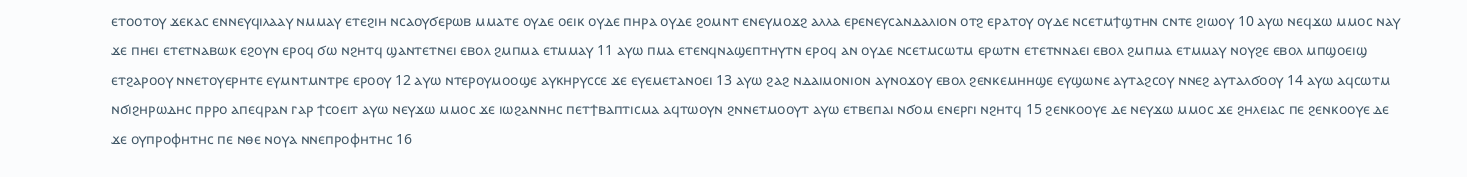ⲉⲧⲟⲟⲧⲟⲩ ϫⲉⲕⲁⲥ ⲉⲛⲛⲉⲩϥⲓⲗⲁⲁⲩ ⲛⲙⲙⲁⲩ ⲉⲧⲉϩⲓⲏ ⲛⲥⲁⲟⲩϭⲉⲣⲱⲃ ⲙⲙⲁⲧⲉ ⲟⲩⲇⲉ ⲟⲉⲓⲕ ⲟⲩⲇⲉ ⲡⲏⲣⲁ ⲟⲩⲇⲉ ϩⲟⲙⲛⲧ ⲉⲛⲉⲩⲙⲟϫϩ ⲁⲗⲗⲁ ⲉⲣⲉⲛⲉⲩⲥⲁⲛⲇⲁⲗⲓⲟⲛ ⲟⲧϩ ⲉⲣⲁⲧⲟⲩ ⲟⲩⲇⲉ ⲛⲥⲉⲧⲙϯϣⲧⲏⲛ ⲥⲛⲧⲉ ϩⲓⲱⲟⲩ 10 ⲁⲩⲱ ⲛⲉϥϫⲱ ⲙⲙⲟⲥ ⲛⲁⲩ ϫⲉ ⲡⲏⲉⲓ ⲉⲧⲉⲧⲛⲁⲃⲱⲕ ⲉϩⲟⲩⲛ ⲉⲣⲟϥ ϭⲱ ⲛϩⲏⲧϥ ϣⲁⲛⲧⲉⲧⲛⲉⲓ ⲉⲃⲟⲗ ϩⲙⲡⲙⲁ ⲉⲧⲙⲙⲁⲩ 11 ⲁⲩⲱ ⲡⲙⲁ ⲉⲧⲉⲛϥⲛⲁϣⲉⲡⲧⲏⲩⲧⲛ ⲉⲣⲟϥ ⲁⲛ ⲟⲩⲇⲉ ⲛⲥⲉⲧⲙⲥⲱⲧⲙ ⲉⲣⲱⲧⲛ ⲉⲧⲉⲧⲛⲛⲁⲉⲓ ⲉⲃⲟⲗ ϩⲙⲡⲙⲁ ⲉⲧⲙⲙⲁⲩ ⲛⲟⲩϩⲉ ⲉⲃⲟⲗ ⲙⲡϣⲟⲉⲓϣ ⲉⲧϩⲁⲣⲟⲟⲩ ⲛⲛⲉⲧⲟⲩⲉⲣⲏⲧⲉ ⲉⲩⲙⲛⲧⲙⲛⲧⲣⲉ ⲉⲣⲟⲟⲩ 12 ⲁⲩⲱ ⲛⲧⲉⲣⲟⲩⲙⲟⲟϣⲉ ⲁⲩⲕⲏⲣⲩⲥⲥⲉ ϫⲉ ⲉⲩⲉⲙⲉⲧⲁⲛⲟⲉⲓ 13 ⲁⲩⲱ ϩⲁϩ ⲛⲇⲁⲓⲙⲟⲛⲓⲟⲛ ⲁⲩⲛⲟϫⲟⲩ ⲉⲃⲟⲗ ϩⲉⲛⲕⲉⲙⲏⲏϣⲉ ⲉⲩϣⲱⲛⲉ ⲁⲩⲧⲁϩⲥⲟⲩ ⲛⲛⲉϩ ⲁⲩⲧⲁⲗϭⲟⲟⲩ 14 ⲁⲩⲱ ⲁϥⲥⲱⲧⲙ ⲛϭⲓϩⲏⲣⲱⲇⲏⲥ ⲡⲣⲣⲟ ⲁⲡⲉϥⲣⲁⲛ ⲅⲁⲣ ϯⲥⲟⲉⲓⲧ ⲁⲩⲱ ⲛⲉⲩϫⲱ ⲙⲙⲟⲥ ϫⲉ ⲓⲱϩⲁⲛⲛⲏⲥ ⲡⲉⲧϯⲃⲁⲡⲧⲓⲥⲙⲁ ⲁϥⲧⲱⲟⲩⲛ ϩⲛⲛⲉⲧⲙⲟⲟⲩⲧ ⲁⲩⲱ ⲉⲧⲃⲉⲡⲁⲓ ⲛϭⲟⲙ ⲉⲛⲉⲣⲅⲓ ⲛϩⲏⲧϥ 15 ϩⲉⲛⲕⲟⲟⲩⲉ ⲇⲉ ⲛⲉⲩϫⲱ ⲙⲙⲟⲥ ϫⲉ ϩⲏⲗⲉⲓⲁⲥ ⲡⲉ ϩⲉⲛⲕⲟⲟⲩⲉ ⲇⲉ ϫⲉ ⲟⲩⲡⲣⲟⲫⲏⲧⲏⲥ ⲡⲉ ⲛⲑⲉ ⲛⲟⲩⲁ ⲛⲛⲉⲡⲣⲟⲫⲏⲧⲏⲥ 16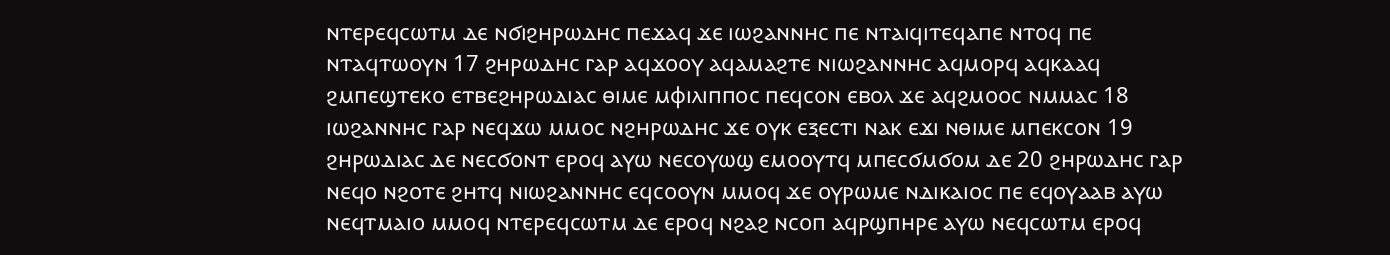ⲛⲧⲉⲣⲉϥⲥⲱⲧⲙ ⲇⲉ ⲛϭⲓϩⲏⲣⲱⲇⲏⲥ ⲡⲉϫⲁϥ ϫⲉ ⲓⲱϩⲁⲛⲛⲏⲥ ⲡⲉ ⲛⲧⲁⲓϥⲓⲧⲉϥⲁⲡⲉ ⲛⲧⲟϥ ⲡⲉ ⲛⲧⲁϥⲧⲱⲟⲩⲛ 17 ϩⲏⲣⲱⲇⲏⲥ ⲅⲁⲣ ⲁϥϫⲟⲟⲩ ⲁϥⲁⲙⲁϩⲧⲉ ⲛⲓⲱϩⲁⲛⲛⲏⲥ ⲁϥⲙⲟⲣϥ ⲁϥⲕⲁⲁϥ ϩⲙⲡⲉϣⲧⲉⲕⲟ ⲉⲧⲃⲉϩⲏⲣⲱⲇⲓⲁⲥ ⲑⲓⲙⲉ ⲙⲫⲓⲗⲓⲡⲡⲟⲥ ⲡⲉϥⲥⲟⲛ ⲉⲃⲟⲗ ϫⲉ ⲁϥϩⲙⲟⲟⲥ ⲛⲙⲙⲁⲥ 18 ⲓⲱϩⲁⲛⲛⲏⲥ ⲅⲁⲣ ⲛⲉϥϫⲱ ⲙⲙⲟⲥ ⲛϩⲏⲣⲱⲇⲏⲥ ϫⲉ ⲟⲩⲕ ⲉⲝⲉⲥⲧⲓ ⲛⲁⲕ ⲉϫⲓ ⲛⲑⲓⲙⲉ ⲙⲡⲉⲕⲥⲟⲛ 19 ϩⲏⲣⲱⲇⲓⲁⲥ ⲇⲉ ⲛⲉⲥϭⲟⲛⲧ ⲉⲣⲟϥ ⲁⲩⲱ ⲛⲉⲥⲟⲩⲱϣ ⲉⲙⲟⲟⲩⲧϥ ⲙⲡⲉⲥϭⲙϭⲟⲙ ⲇⲉ 20 ϩⲏⲣⲱⲇⲏⲥ ⲅⲁⲣ ⲛⲉϥⲟ ⲛϩⲟⲧⲉ ϩⲏⲧϥ ⲛⲓⲱϩⲁⲛⲛⲏⲥ ⲉϥⲥⲟⲟⲩⲛ ⲙⲙⲟϥ ϫⲉ ⲟⲩⲣⲱⲙⲉ ⲛⲇⲓⲕⲁⲓⲟⲥ ⲡⲉ ⲉϥⲟⲩⲁⲁⲃ ⲁⲩⲱ ⲛⲉϥⲧⲙⲁⲓⲟ ⲙⲙⲟϥ ⲛⲧⲉⲣⲉϥⲥⲱⲧⲙ ⲇⲉ ⲉⲣⲟϥ ⲛϩⲁϩ ⲛⲥⲟⲡ ⲁϥⲣϣⲡⲏⲣⲉ ⲁⲩⲱ ⲛⲉϥⲥⲱⲧⲙ ⲉⲣⲟϥ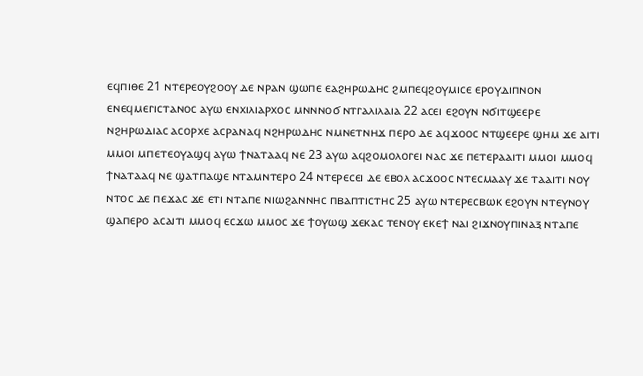ⲉϥⲡⲓⲑⲉ 21 ⲛⲧⲉⲣⲉⲟⲩϩⲟⲟⲩ ⲇⲉ ⲛⲣⲁⲛ ϣⲱⲡⲉ ⲉⲁϩⲏⲣⲱⲇⲏⲥ ϩⲙⲡⲉϥϩⲟⲩⲙⲓⲥⲉ ⲉⲣⲟⲩⲇⲓⲡⲛⲟⲛ ⲉⲛⲉϥⲙⲉⲅⲓⲥⲧⲁⲛⲟⲥ ⲁⲩⲱ ⲉⲛⲭⲓⲗⲓⲁⲣⲭⲟⲥ ⲙⲛⲛⲛⲟϭ ⲛⲧⲅⲁⲗⲓⲗⲁⲓⲁ 22 ⲁⲥⲉⲓ ⲉϩⲟⲩⲛ ⲛϭⲓⲧϣⲉⲉⲣⲉ ⲛϩⲏⲣⲱⲇⲓⲁⲥ ⲁⲥⲟⲣⲭⲉ ⲁⲥⲣⲁⲛⲁϥ ⲛϩⲏⲣⲱⲇⲏⲥ ⲛⲙⲛⲉⲧⲛⲏϫ ⲡⲉⲣⲟ ⲇⲉ ⲁϥϫⲟⲟⲥ ⲛⲧϣⲉⲉⲣⲉ ϣⲏⲙ ϫⲉ ⲁⲓⲧⲓ ⲙⲙⲟⲓ ⲙⲡⲉⲧⲉⲟⲩⲁϣϥ ⲁⲩⲱ ϯⲛⲁⲧⲁⲁϥ ⲛⲉ 23 ⲁⲩⲱ ⲁϥϩⲟⲙⲟⲗⲟⲅⲉⲓ ⲛⲁⲥ ϫⲉ ⲡⲉⲧⲉⲣⲁⲁⲓⲧⲓ ⲙⲙⲟⲓ ⲙⲙⲟϥ ϯⲛⲁⲧⲁⲁϥ ⲛⲉ ϣⲁⲧⲡⲁϣⲉ ⲛⲧⲁⲙⲛⲧⲉⲣⲟ 24 ⲛⲧⲉⲣⲉⲥⲉⲓ ⲇⲉ ⲉⲃⲟⲗ ⲁⲥϫⲟⲟⲥ ⲛⲧⲉⲥⲙⲁⲁⲩ ϫⲉ ⲧⲁⲁⲓⲧⲓ ⲛⲟⲩ ⲛⲧⲟⲥ ⲇⲉ ⲡⲉϫⲁⲥ ϫⲉ ⲉⲧⲓ ⲛⲧⲁⲡⲉ ⲛⲓⲱϩⲁⲛⲛⲏⲥ ⲡⲃⲁⲡⲧⲓⲥⲧⲏⲥ 25 ⲁⲩⲱ ⲛⲧⲉⲣⲉⲥⲃⲱⲕ ⲉϩⲟⲩⲛ ⲛⲧⲉⲩⲛⲟⲩ ϣⲁⲡⲉⲣⲟ ⲁⲥⲁⲓⲧⲓ ⲙⲙⲟϥ ⲉⲥϫⲱ ⲙⲙⲟⲥ ϫⲉ ϯⲟⲩⲱϣ ϫⲉⲕⲁⲥ ⲧⲉⲛⲟⲩ ⲉⲕⲉϯ ⲛⲁⲓ ϩⲓϫⲛⲟⲩⲡⲓⲛⲁⲝ ⲛⲧⲁⲡⲉ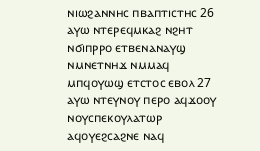ⲛⲓⲱϩⲁⲛⲛⲏⲥ ⲡⲃⲁⲡⲧⲓⲥⲧⲏⲥ 26 ⲁⲩⲱ ⲛⲧⲉⲣⲉϥⲙⲕⲁϩ ⲛϩⲏⲧ ⲛϭⲓⲡⲣⲣⲟ ⲉⲧⲃⲉⲛⲁⲛⲁⲩϣ ⲛⲙⲛⲉⲧⲛⲏϫ ⲛⲙⲙⲁϥ ⲙⲡϥⲟⲩⲱϣ ⲉⲧⲥⲧⲟⲥ ⲉⲃⲟⲗ 27 ⲁⲩⲱ ⲛⲧⲉⲩⲛⲟⲩ ⲡⲉⲣⲟ ⲁϥϫⲟⲟⲩ ⲛⲟⲩⲥⲡⲉⲕⲟⲩⲗⲁⲧⲱⲣ ⲁϥⲟⲩⲉϩⲥⲁϩⲛⲉ ⲛⲁϥ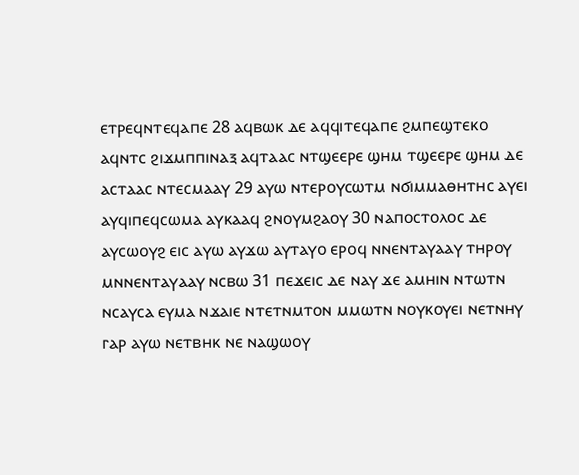ⲉⲧⲣⲉϥⲛⲧⲉϥⲁⲡⲉ 28 ⲁϥⲃⲱⲕ ⲇⲉ ⲁϥϥⲓⲧⲉϥⲁⲡⲉ ϩⲙⲡⲉϣⲧⲉⲕⲟ ⲁϥⲛⲧⲥ ϩⲓϫⲙⲡⲡⲓⲛⲁⲝ ⲁϥⲧⲁⲁⲥ ⲛⲧϣⲉⲉⲣⲉ ϣⲏⲙ ⲧϣⲉⲉⲣⲉ ϣⲏⲙ ⲇⲉ ⲁⲥⲧⲁⲁⲥ ⲛⲧⲉⲥⲙⲁⲁⲩ 29 ⲁⲩⲱ ⲛⲧⲉⲣⲟⲩⲥⲱⲧⲙ ⲛϭⲓⲙⲙⲁⲑⲏⲧⲏⲥ ⲁⲩⲉⲓ ⲁⲩϥⲓⲡⲉϥⲥⲱⲙⲁ ⲁⲩⲕⲁⲁϥ ϩⲛⲟⲩⲙϩⲁⲟⲩ 30 ⲛⲁⲡⲟⲥⲧⲟⲗⲟⲥ ⲇⲉ ⲁⲩⲥⲱⲟⲩϩ ⲉⲓⲥ ⲁⲩⲱ ⲁⲩϫⲱ ⲁⲩⲧⲁⲩⲟ ⲉⲣⲟϥ ⲛⲛⲉⲛⲧⲁⲩⲁⲁⲩ ⲧⲏⲣⲟⲩ ⲙⲛⲛⲉⲛⲧⲁⲩⲁⲁⲩ ⲛⲥⲃⲱ 31 ⲡⲉϫⲉⲓⲥ ⲇⲉ ⲛⲁⲩ ϫⲉ ⲁⲙⲏⲓⲛ ⲛⲧⲱⲧⲛ ⲛⲥⲁⲩⲥⲁ ⲉⲩⲙⲁ ⲛϫⲁⲓⲉ ⲛⲧⲉⲧⲛⲙⲧⲟⲛ ⲙⲙⲱⲧⲛ ⲛⲟⲩⲕⲟⲩⲉⲓ ⲛⲉⲧⲛⲏⲩ ⲅⲁⲣ ⲁⲩⲱ ⲛⲉⲧⲃⲏⲕ ⲛⲉ ⲛⲁϣⲱⲟⲩ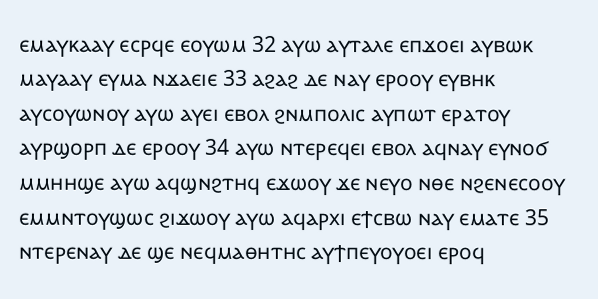ⲉⲙⲁⲩⲕⲁⲁⲩ ⲉⲥⲣϥⲉ ⲉⲟⲩⲱⲙ 32 ⲁⲩⲱ ⲁⲩⲧⲁⲗⲉ ⲉⲡϫⲟⲉⲓ ⲁⲩⲃⲱⲕ ⲙⲁⲩⲁⲁⲩ ⲉⲩⲙⲁ ⲛϫⲁⲉⲓⲉ 33 ⲁϩⲁϩ ⲇⲉ ⲛⲁⲩ ⲉⲣⲟⲟⲩ ⲉⲩⲃⲏⲕ ⲁⲩⲥⲟⲩⲱⲛⲟⲩ ⲁⲩⲱ ⲁⲩⲉⲓ ⲉⲃⲟⲗ ϩⲛⲙⲡⲟⲗⲓⲥ ⲁⲩⲡⲱⲧ ⲉⲣⲁⲧⲟⲩ ⲁⲩⲣϣⲟⲣⲡ ⲇⲉ ⲉⲣⲟⲟⲩ 34 ⲁⲩⲱ ⲛⲧⲉⲣⲉϥⲉⲓ ⲉⲃⲟⲗ ⲁϥⲛⲁⲩ ⲉⲩⲛⲟϭ ⲙⲙⲏⲏϣⲉ ⲁⲩⲱ ⲁϥϣⲛϩⲧⲏϥ ⲉϫⲱⲟⲩ ϫⲉ ⲛⲉⲩⲟ ⲛⲑⲉ ⲛϩⲉⲛⲉⲥⲟⲟⲩ ⲉⲙⲙⲛⲧⲟⲩϣⲱⲥ ϩⲓϫⲱⲟⲩ ⲁⲩⲱ ⲁϥⲁⲣⲭⲓ ⲉϯⲥⲃⲱ ⲛⲁⲩ ⲉⲙⲁⲧⲉ 35 ⲛⲧⲉⲣⲉⲛⲁⲩ ⲇⲉ ϣⲉ ⲛⲉϥⲙⲁⲑⲏⲧⲏⲥ ⲁⲩϯⲡⲉⲩⲟⲩⲟⲉⲓ ⲉⲣⲟϥ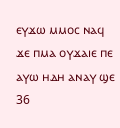ⲉⲩϫⲱ ⲙⲙⲟⲥ ⲛⲁϥ ϫⲉ ⲡⲙⲁ ⲟⲩϫⲁⲓⲉ ⲡⲉ ⲁⲩⲱ ⲏⲇⲏ ⲁⲛⲁⲩ ϣⲉ 36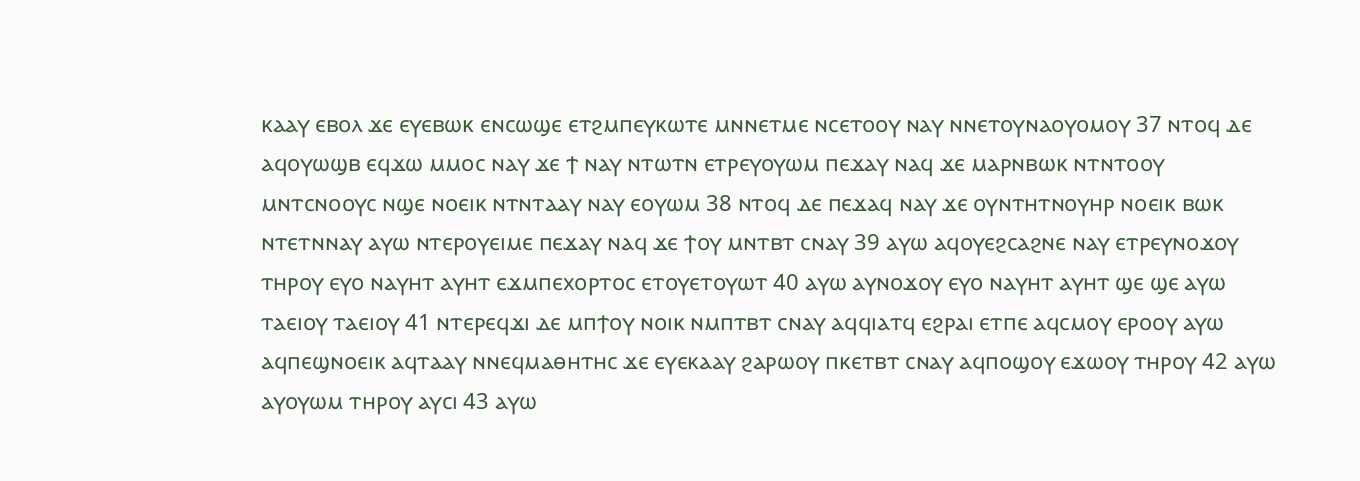ⲕⲁⲁⲩ ⲉⲃⲟⲗ ϫⲉ ⲉⲩⲉⲃⲱⲕ ⲉⲛⲥⲱϣⲉ ⲉⲧϩⲙⲡⲉⲩⲕⲱⲧⲉ ⲙⲛⲛⲉⲧⲙⲉ ⲛⲥⲉⲧⲟⲟⲩ ⲛⲁⲩ ⲛⲛⲉⲧⲟⲩⲛⲁⲟⲩⲟⲙⲟⲩ 37 ⲛⲧⲟϥ ⲇⲉ ⲁϥⲟⲩⲱϣⲃ ⲉϥϫⲱ ⲙⲙⲟⲥ ⲛⲁⲩ ϫⲉ ϯ ⲛⲁⲩ ⲛⲧⲱⲧⲛ ⲉⲧⲣⲉⲩⲟⲩⲱⲙ ⲡⲉϫⲁⲩ ⲛⲁϥ ϫⲉ ⲙⲁⲣⲛⲃⲱⲕ ⲛⲧⲛⲧⲟⲟⲩ ⲙⲛⲧⲥⲛⲟⲟⲩⲥ ⲛϣⲉ ⲛⲟⲉⲓⲕ ⲛⲧⲛⲧⲁⲁⲩ ⲛⲁⲩ ⲉⲟⲩⲱⲙ 38 ⲛⲧⲟϥ ⲇⲉ ⲡⲉϫⲁϥ ⲛⲁⲩ ϫⲉ ⲟⲩⲛⲧⲏⲧⲛⲟⲩⲏⲣ ⲛⲟⲉⲓⲕ ⲃⲱⲕ ⲛⲧⲉⲧⲛⲛⲁⲩ ⲁⲩⲱ ⲛⲧⲉⲣⲟⲩⲉⲓⲙⲉ ⲡⲉϫⲁⲩ ⲛⲁϥ ϫⲉ ϯⲟⲩ ⲙⲛⲧⲃⲧ ⲥⲛⲁⲩ 39 ⲁⲩⲱ ⲁϥⲟⲩⲉϩⲥⲁϩⲛⲉ ⲛⲁⲩ ⲉⲧⲣⲉⲩⲛⲟϫⲟⲩ ⲧⲏⲣⲟⲩ ⲉⲩⲟ ⲛⲁⲩⲏⲧ ⲁⲩⲏⲧ ⲉϫⲙⲡⲉⲭⲟⲣⲧⲟⲥ ⲉⲧⲟⲩⲉⲧⲟⲩⲱⲧ 40 ⲁⲩⲱ ⲁⲩⲛⲟϫⲟⲩ ⲉⲩⲟ ⲛⲁⲩⲏⲧ ⲁⲩⲏⲧ ϣⲉ ϣⲉ ⲁⲩⲱ ⲧⲁⲉⲓⲟⲩ ⲧⲁⲉⲓⲟⲩ 41 ⲛⲧⲉⲣⲉϥϫⲓ ⲇⲉ ⲙⲡϯⲟⲩ ⲛⲟⲓⲕ ⲛⲙⲡⲧⲃⲧ ⲥⲛⲁⲩ ⲁϥϥⲓⲁⲧϥ ⲉϩⲣⲁⲓ ⲉⲧⲡⲉ ⲁϥⲥⲙⲟⲩ ⲉⲣⲟⲟⲩ ⲁⲩⲱ ⲁϥⲡⲉϣⲛⲟⲉⲓⲕ ⲁϥⲧⲁⲁⲩ ⲛⲛⲉϥⲙⲁⲑⲏⲧⲏⲥ ϫⲉ ⲉⲩⲉⲕⲁⲁⲩ ϩⲁⲣⲱⲟⲩ ⲡⲕⲉⲧⲃⲧ ⲥⲛⲁⲩ ⲁϥⲡⲟϣⲟⲩ ⲉϫⲱⲟⲩ ⲧⲏⲣⲟⲩ 42 ⲁⲩⲱ ⲁⲩⲟⲩⲱⲙ ⲧⲏⲣⲟⲩ ⲁⲩⲥⲓ 43 ⲁⲩⲱ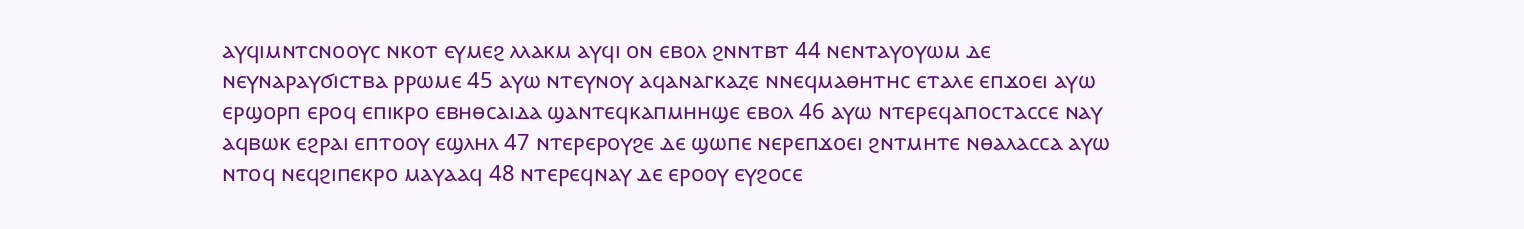ⲁⲩϥⲓⲙⲛⲧⲥⲛⲟⲟⲩⲥ ⲛⲕⲟⲧ ⲉⲩⲙⲉϩ ⲗⲗⲁⲕⲙ ⲁⲩϥⲓ ⲟⲛ ⲉⲃⲟⲗ ϩⲛⲛⲧⲃⲧ 44 ⲛⲉⲛⲧⲁⲩⲟⲩⲱⲙ ⲇⲉ ⲛⲉⲩⲛⲁⲣⲁⲩϭⲓⲥⲧⲃⲁ ⲣⲣⲱⲙⲉ 45 ⲁⲩⲱ ⲛⲧⲉⲩⲛⲟⲩ ⲁϥⲁⲛⲁⲅⲕⲁⲍⲉ ⲛⲛⲉϥⲙⲁⲑⲏⲧⲏⲥ ⲉⲧⲁⲗⲉ ⲉⲡϫⲟⲉⲓ ⲁⲩⲱ ⲉⲣϣⲟⲣⲡ ⲉⲣⲟϥ ⲉⲡⲓⲕⲣⲟ ⲉⲃⲏⲑⲥⲁⲓⲇⲁ ϣⲁⲛⲧⲉϥⲕⲁⲡⲙⲏⲏϣⲉ ⲉⲃⲟⲗ 46 ⲁⲩⲱ ⲛⲧⲉⲣⲉϥⲁⲡⲟⲥⲧⲁⲥⲥⲉ ⲛⲁⲩ ⲁϥⲃⲱⲕ ⲉϩⲣⲁⲓ ⲉⲡⲧⲟⲟⲩ ⲉϣⲗⲏⲗ 47 ⲛⲧⲉⲣⲉⲣⲟⲩϩⲉ ⲇⲉ ϣⲱⲡⲉ ⲛⲉⲣⲉⲡϫⲟⲉⲓ ϩⲛⲧⲙⲏⲧⲉ ⲛⲑⲁⲗⲁⲥⲥⲁ ⲁⲩⲱ ⲛⲧⲟϥ ⲛⲉϥϩⲓⲡⲉⲕⲣⲟ ⲙⲁⲩⲁⲁϥ 48 ⲛⲧⲉⲣⲉϥⲛⲁⲩ ⲇⲉ ⲉⲣⲟⲟⲩ ⲉⲩϩⲟⲥⲉ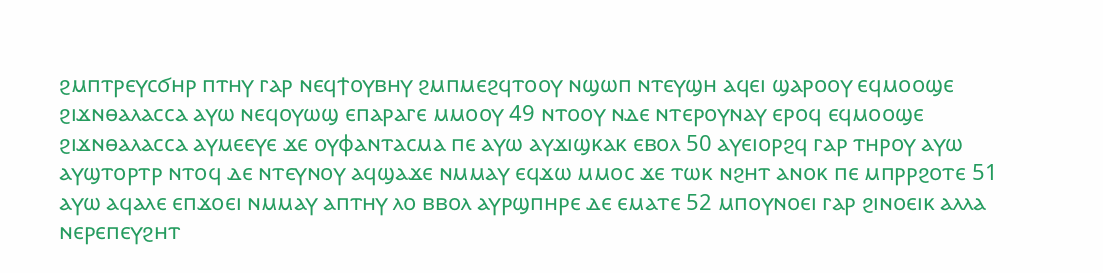ϩⲙⲡⲧⲣⲉⲩⲥϭⲏⲣ ⲡⲧⲏⲩ ⲅⲁⲣ ⲛⲉϥϯⲟⲩⲃⲏⲩ ϩⲙⲡⲙⲉϩϥⲧⲟⲟⲩ ⲛϣⲱⲡ ⲛⲧⲉⲩϣⲏ ⲁϥⲉⲓ ϣⲁⲣⲟⲟⲩ ⲉϥⲙⲟⲟϣⲉ ϩⲓϫⲛⲑⲁⲗⲁⲥⲥⲁ ⲁⲩⲱ ⲛⲉϥⲟⲩⲱϣ ⲉⲡⲁⲣⲁⲅⲉ ⲙⲙⲟⲟⲩ 49 ⲛⲧⲟⲟⲩ ⲛⲇⲉ ⲛⲧⲉⲣⲟⲩⲛⲁⲩ ⲉⲣⲟϥ ⲉϥⲙⲟⲟϣⲉ ϩⲓϫⲛⲑⲁⲗⲁⲥⲥⲁ ⲁⲩⲙⲉⲉⲩⲉ ϫⲉ ⲟⲩⲫⲁⲛⲧⲁⲥⲙⲁ ⲡⲉ ⲁⲩⲱ ⲁⲩϫⲓϣⲕⲁⲕ ⲉⲃⲟⲗ 50 ⲁⲩⲉⲓⲟⲣϩϥ ⲅⲁⲣ ⲧⲏⲣⲟⲩ ⲁⲩⲱ ⲁⲩϣⲧⲟⲣⲧⲣ ⲛⲧⲟϥ ⲇⲉ ⲛⲧⲉⲩⲛⲟⲩ ⲁϥϣⲁϫⲉ ⲛⲙⲙⲁⲩ ⲉϥϫⲱ ⲙⲙⲟⲥ ϫⲉ ⲧⲱⲕ ⲛϩⲏⲧ ⲁⲛⲟⲕ ⲡⲉ ⲙⲡⲣⲣϩⲟⲧⲉ 51 ⲁⲩⲱ ⲁϥⲁⲗⲉ ⲉⲡϫⲟⲉⲓ ⲛⲙⲙⲁⲩ ⲁⲡⲧⲏⲩ ⲗⲟ ⲃⲃⲟⲗ ⲁⲩⲣϣⲡⲏⲣⲉ ⲇⲉ ⲉⲙⲁⲧⲉ 52 ⲙⲡⲟⲩⲛⲟⲉⲓ ⲅⲁⲣ ϩⲓⲛⲟⲉⲓⲕ ⲁⲗⲗⲁ ⲛⲉⲣⲉⲡⲉⲩϩⲏⲧ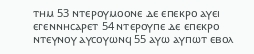ⲧⲏⲙ 53 ⲛⲧⲉⲣⲟⲩⲙⲟⲟⲛⲉ ⲇⲉ ⲉⲡⲉⲕⲣⲟ ⲁⲩⲉⲓ ⲉⲅⲉⲛⲛⲏⲥⲁⲣⲉⲧ 54 ⲛⲧⲉⲣⲟⲩⲡⲉ ⲇⲉ ⲉⲡⲉⲕⲣⲟ ⲛⲧⲉⲩⲛⲟⲩ ⲁⲩⲥⲟⲩⲱⲛϥ 55 ⲁⲩⲱ ⲁⲩⲡⲱⲧ ⲉⲃⲟⲗ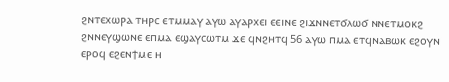ϩⲛⲧⲉⲭⲱⲣⲁ ⲧⲏⲣⲥ ⲉⲧⲙⲙⲁⲩ ⲁⲩⲱ ⲁⲩⲁⲣⲭⲉⲓ ⲉⲉⲓⲛⲉ ϩⲓϫⲛⲛⲉⲧϭⲗⲱϭ ⲛⲛⲉⲧⲙⲟⲕϩ ϩⲛⲛⲉⲩϣⲱⲛⲉ ⲉⲡⲙⲁ ⲉϣⲁⲩⲥⲱⲧⲙ ϫⲉ ϥⲛϩⲏⲧϥ 56 ⲁⲩⲱ ⲡⲙⲁ ⲉⲧϥⲛⲁⲃⲱⲕ ⲉϩⲟⲩⲛ ⲉⲣⲟϥ ⲉϩⲉⲛϯⲙⲉ ⲏ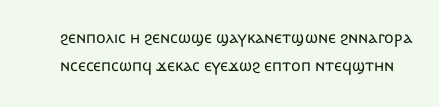ϩⲉⲛⲡⲟⲗⲓⲥ ⲏ ϩⲉⲛⲥⲱϣⲉ ϣⲁⲩⲕⲁⲛⲉⲧϣⲱⲛⲉ ϩⲛⲛⲁⲅⲟⲣⲁ ⲛⲥⲉⲥⲉⲡⲥⲱⲡϥ ϫⲉⲕⲁⲥ ⲉⲩⲉϫⲱϩ ⲉⲡⲧⲟⲡ ⲛⲧⲉϥϣⲧⲏⲛ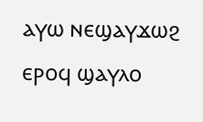ⲁⲩⲱ ⲛⲉϣⲁⲩϫⲱϩ ⲉⲣⲟϥ ϣⲁⲩⲗⲟ